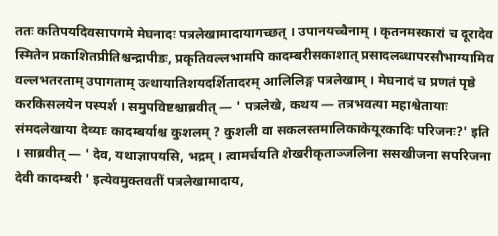ततः कतिपयदिवसापगमे मेघनादः पत्रलेखामादायागच्छत् । उपानयच्चैनाम् । कृतनमस्कारां च दूरादेव स्मितेन प्रकाशितप्रीतिश्चन्द्रापीडः, प्रकृतिवल्लभामपि कादम्बरीसकाशात् प्रसादलब्धापरसौभाग्यामिव वल्लभतरताम् उपागताम् उत्थायातिशयदर्शितादरम् आलिलिङ्ग पत्रलेखाम् । मेघनादं च प्रणतं पृष्ठे करकिसलयेन पस्पर्श । समुपविष्टश्चाब्रवीत् — ' पत्रलेखे, कथय — तत्रभवत्या महाश्वेतायाः संमदलेखाया देव्याः कादम्बर्याश्च कुशलम् ? कुशली वा सकलस्तमालिकाकेयूरकादिः परिजनः?' इति । साब्रवीत् — ' देव, यथाज्ञापयसि, भद्रम् । त्वामर्चयति शेखरीकृताञ्जलिना ससखीजना सपरिजना देवी कादम्बरी ' इत्येवमुक्तवतीं पत्रलेखामादाय,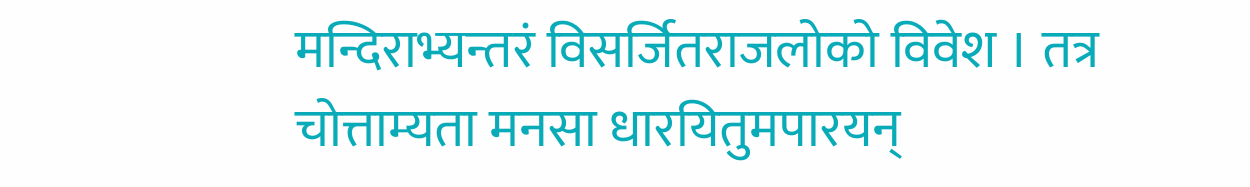मन्दिराभ्यन्तरं विसर्जितराजलोको विवेश । तत्र चोत्ताम्यता मनसा धारयितुमपारयन्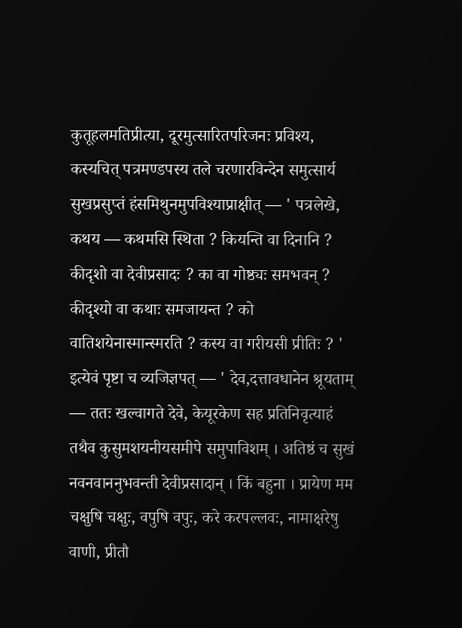कुतूहलमतिप्रीत्या, दूरमुत्सारितपरिजनः प्रविश्य, कस्यचित् पत्रमण्डपस्य तले चरणारविन्देन समुत्सार्य सुखप्रसुप्तं हंसमिथुनमुपविश्याप्राक्षीत् — ' पत्रलेखे, कथय — कथमसि स्थिता ? कियन्ति वा दिनानि ? कीदृशो वा देवीप्रसादः ? का वा गोष्ठ्यः समभवन् ? कीदृश्यो वा कथाः समजायन्त ? को वातिशयेनास्मान्स्मरति ? कस्य वा गरीयसी प्रीतिः ? ' इत्येवं पृष्टा च व्यजिज्ञपत् — ' देव,दत्तावधानेन श्रूयताम् — ततः खल्वागते देवे, केयूरकेण सह प्रतिनिवृत्याहं तथैव कुसुमशयनीयसमीपे समुपाविशम् । अतिष्ठं च सुखं नवनवाननुभवन्ती देवीप्रसादान् । किं बहुना । प्रायेण मम चक्षुषि चक्षुः, वपुषि वपुः, करे करपल्लवः, नामाक्षरेषु वाणी, प्रीतौ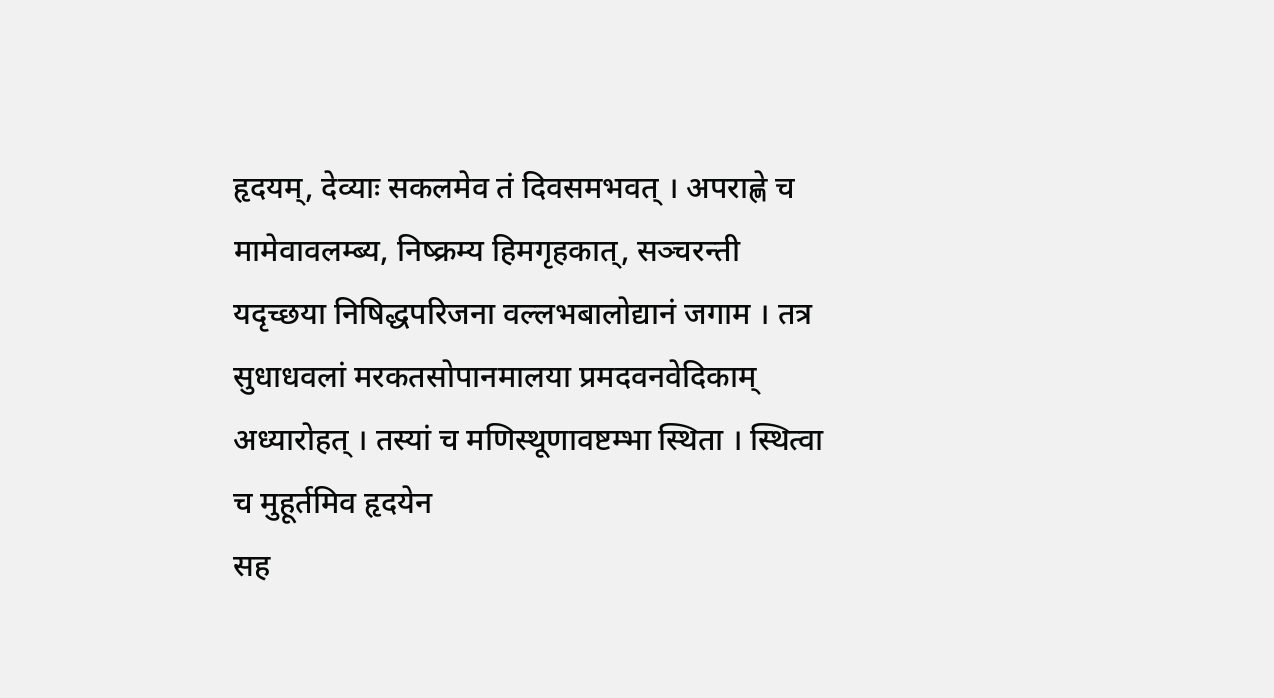हृदयम्, देव्याः सकलमेव तं दिवसमभवत् । अपराह्णे च मामेवावलम्ब्य, निष्क्रम्य हिमगृहकात्, सञ्चरन्ती यदृच्छया निषिद्धपरिजना वल्लभबालोद्यानं जगाम । तत्र सुधाधवलां मरकतसोपानमालया प्रमदवनवेदिकाम् अध्यारोहत् । तस्यां च मणिस्थूणावष्टम्भा स्थिता । स्थित्वा च मुहूर्तमिव हृदयेन
सह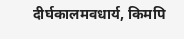दीर्घकालमवधार्य, किमपि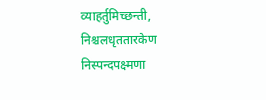व्याहर्तुमिच्छन्ती, निश्चलधृततारकेण निस्पन्दपक्ष्मणा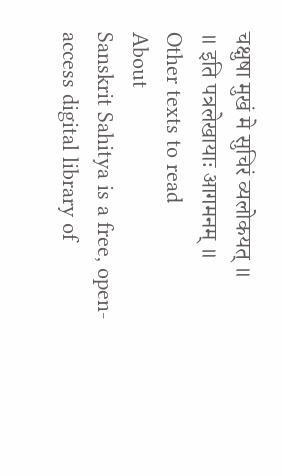चक्षुषा मुखं मे सुचिरं व्यलोकयत् ॥
॥ इति पत्रलेखायाः आगमनम् ॥
Other texts to read
About
Sanskrit Sahitya is a free, open-access digital library of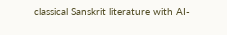classical Sanskrit literature with AI-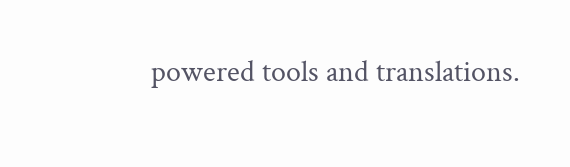powered tools and translations.